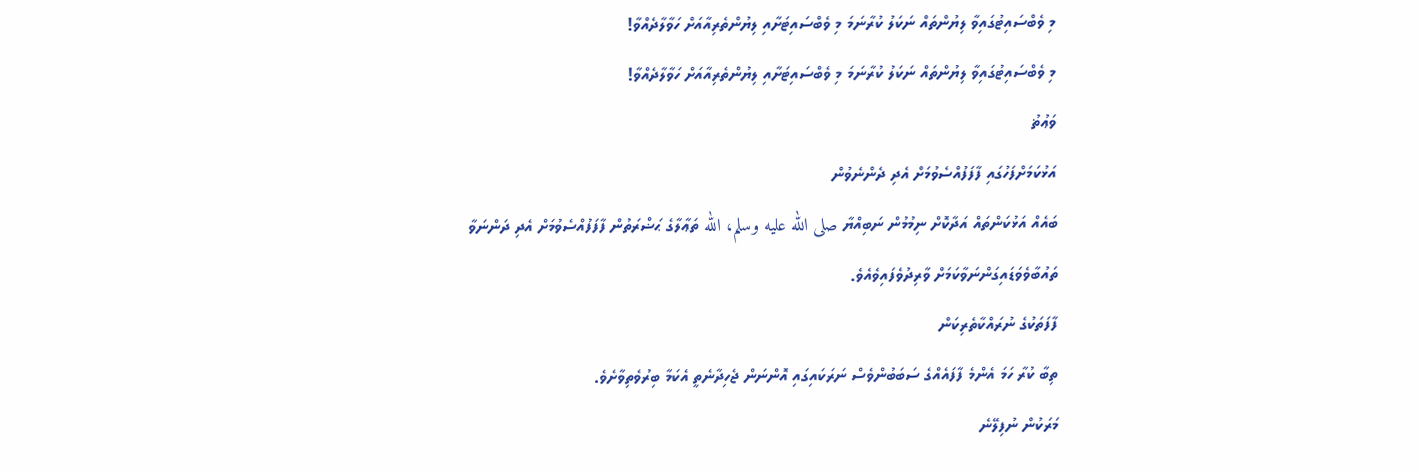މި ވެބްސައިޓުގައިވާ ލިޔުންތައް ނަކަލު ކުރާނަމަ މި ވެބްސައިޓަށާއި ލިޔުންތެރިއާއަށް ހަވާލާދެއްވާ!
މި ވެބްސައިޓުގައިވާ ލިޔުންތައް ނަކަލު ކުރާނަމަ މި ވެބްސައިޓަށާއި ލިޔުންތެރިއާއަށް ހަވާލާދެއްވާ!
ވަޢުޡު
އަޅުކަމަށްފަހުގައި ފާފަފުއްސެވުމަށް އެދި ދެންނެވުން
ބައެއް އަޅުކަންތައް އަދާކޮށް ނިމުމުން ނަބިއްޔާ صلى الله عليه وسلم، الله ތަޢާލާގެ ޙަޟްރަތުން ފާފަފުއްސެވުމަށް އެދި ދަންނަވާ ތައުބާވެވަޑައިގަންނަވާކަމަށް ވާރިދުވެފައިވެއެވެ.
ފާފަތަކުގެ ނުރައްކާތެރިކަން
ތިބާ ކުރާ ހަމަ އެންމެ ފާފައެއްގެ ސަބަބުންވެސް ނަރަކައިގައި އޮންނަން ޖެހިދާނެތީ އެކަމާ ބިރުވެތިވާށެވެ.
މަރަކުން ނުފިލޭނެ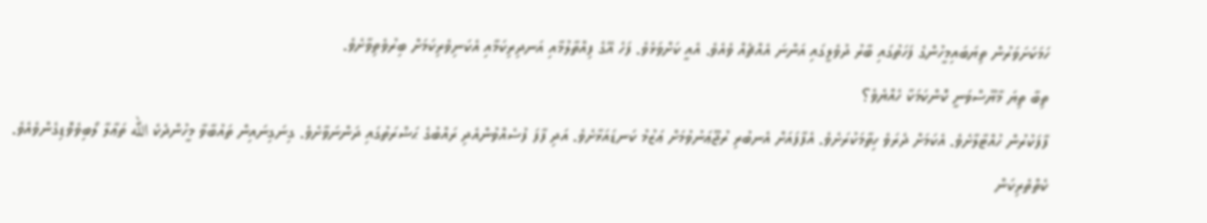ހަމަކަށަވަރުން ތިޔަބައިމީހުންގެ ފަހަތުގައި ބާރު ދުވެލީގައި އަންނަ އެއްޗެއް ވެއެވެ. އެއީ ކަށްވަޅެވެ. ފަހެ އޭގެ ފިއްތާލުމާއި އަނދިރިކަމާއި އެކަނިވެރިކަމަށް ބިރުވެތިވާށެވެ.
ތިބާ ތިޔަ މާޔޫސްވަނީ ކޮންކަމަކާ ހެއްޔެވެ؟
ފާފަކުރުން ހުއްޓާލާށެވެ. އެކަމަށް ދެރަވެ ހިތާމަކުރަށެވެ. އެފާފައަށް އެނބުރި ރުޖޫޢަނުވުމަށް ޢަޒުމު ކަނޑައަޅާށެވެ. އަދި ފާފަ ފުސެއްވުންއެދި ރައްބުގެ ޙަޟްރަތުގައި ދަންނަވާށެވެ. ގިނަގިނައިން ތައުބާވާ މީހުންދެކެ الله ތަޢާލާ ލޯބިވެވޮޑިގެންވެއެވެ.
ކެތްތެރިކަން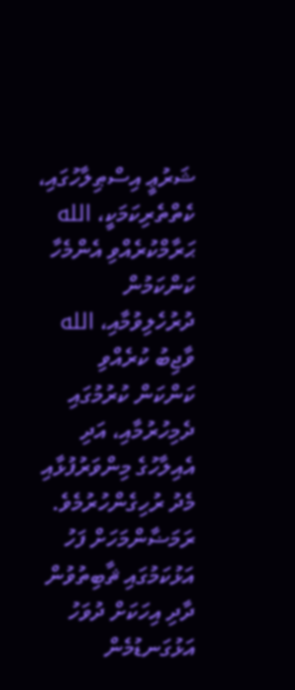ޝަރުޢީ އިސްޠިލާހުގައި، ކެތްތެރިކަމަކީ، الله ޙަރާމްކުރެއްވި އެންމެހާ ކަންކަމުން ދުރުހެލިވުމާއި، الله ވާޖިބު ކުރެއްވި ކަންކަން ކުރުމުގައި ދެމިހުރުމާއި، އަދި އެއިލާހުގެ މިންވަރުފުޅާއި މެދު ރުހިގެންހުރުމެވެ.
ރަމަޟާންމަހަށް ފަހު އަޅުކަމުގައި ޘާބިތުވުން
ދާދި އިހަކަށް ދުވަހު އަޅުގަނޑުމެން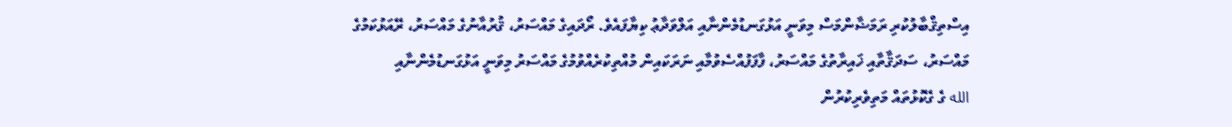އިސްތިޤްބާލުކުރި ރަމަޟާންމަސް މިވަނީ އަޅުގަނޑުމެންނާއި އަލްވަދާޢު ކިޔާފައެވެ. ރޯދައިގެ މައްސަރު، ޤުރުއާނުގެ މައްސަރު، ރޭއަޅުކަމުގެ މައްސަރު، ސަދަޤާތާއި ޚައިރާތުގެ މައްސަރު، ފާފަފުއްސެވުމާއި ނަރަކައިން މުއްތިކުރެއްވުމުގެ މައްސަރު މިވަނީ އަޅުގަނޑުމެންނާއި
الله ގެ ގެކޮޅުތައް މަތިވެރިކުރުން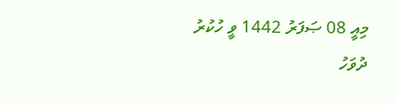މިއީ 08 ޞަފަރު 1442 ވީ ހުކުރު ދުވަހު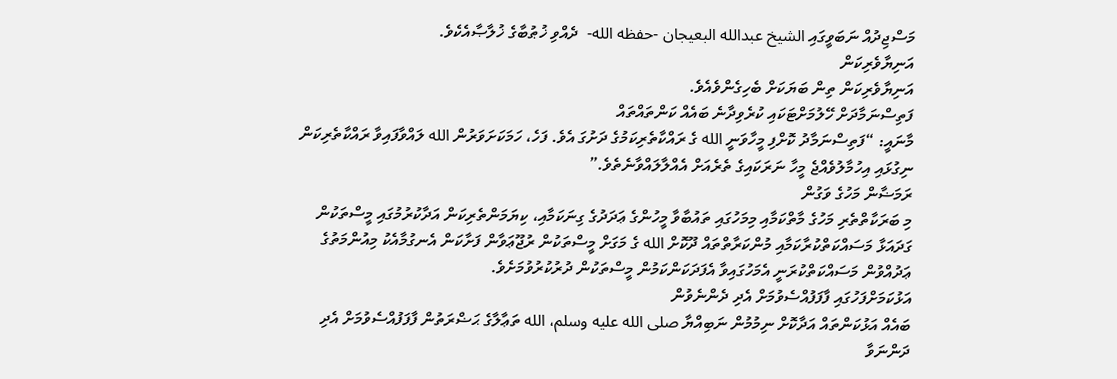މަސްޖިދުއް ނަބަވީގައި الشيخ عبدالله البعيجان -حفظه الله-  ދެއްވި ޚުޠުބާގެ ޚުލާޞާއެކެވެ.
އަނިޔާވެރިކަން
އަނިޔާވެރިކަން ތިން ބަޔަކަށް ބެހިގެންވެއެވެ.
ފަތިސްނަމާދަށް ހޭލުމަށްޓަކައި ކުރެވިދާނެ ބައެއް ކަންތައްތައް
މާނައީ: “ފަތިސްނަމާދު ކޮށްފި މީހާވަނީ الله ގެ ރައްކާތެރިކަމުގެ ދަށުގަ އެވެ. ފަހެ، ހަމަކަށަވަރުން الله ލައްވާފައިވާ ރައްކާތެރިކަން ނިގުޅައި އިހުމާލުވެއްޖެ މީހާ ނަރަކައިގެ ތެރެއަށް އެއްލާލައްވާނެތެވެ.”
ރަމަޟާން މަހުގެ ވަގުން
މި ބަރަކާތްތެރި މަހުގެ މާތްކަމާއި މިމަހުގައި ތައުބާވާ މީހުންގެ ޢަދަދުގެ ގިނަކަމާއި، ކިޔަމަންތެރިކަން އަދާކުރުމުގައި މީސްތަކުން ގަދައަޅާ މަސައްކަތްކުރާކަމާއި މުންކަރާތްތައް ދޫކޮށް الله ގެ މަގަށް މީސްތަކުން ރުޖޫޢަވާން ފަށާކަން އެނގުމާއެކު މިއުންމަތުގެ ޢަދުއްވުން މަސައްކަތްކުރަނީ އެމަހުގައިވާ އެފަދަކަންކަމުން މީސްތަކުން ދުރުކުރުވުމަށެވެ.
އަޅުކަމަށްފަހުގައި ފާފަފުއްސެވުމަށް އެދި ދެންނެވުން
ބައެއް އަޅުކަންތައް އަދާކޮށް ނިމުމުން ނަބިއްޔާ صلى الله عليه وسلم، الله ތަޢާލާގެ ޙަޟްރަތުން ފާފަފުއްސެވުމަށް އެދި ދަންނަވާ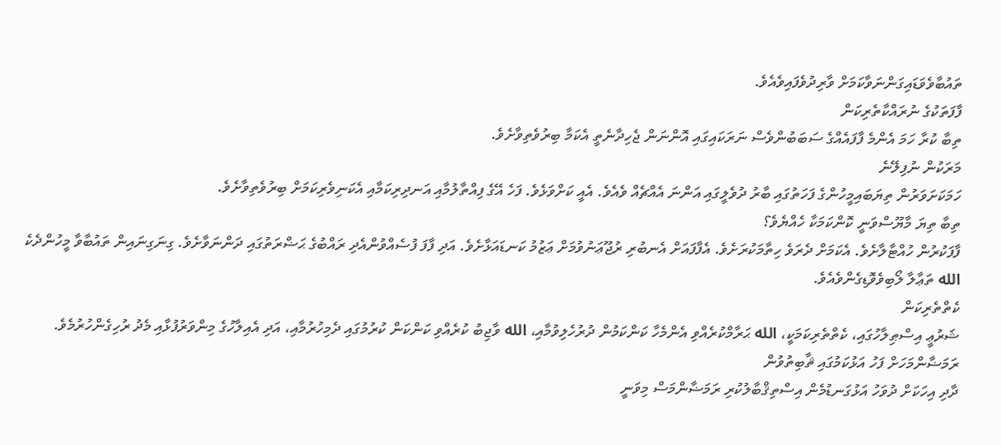ތައުބާވެވަޑައިގަންނަވާކަމަށް ވާރިދުވެފައިވެއެވެ.
ފާފަތަކުގެ ނުރައްކާތެރިކަން
ތިބާ ކުރާ ހަމަ އެންމެ ފާފައެއްގެ ސަބަބުންވެސް ނަރަކައިގައި އޮންނަން ޖެހިދާނެތީ އެކަމާ ބިރުވެތިވާށެވެ.
މަރަކުން ނުފިލޭނެ
ހަމަކަށަވަރުން ތިޔަބައިމީހުންގެ ފަހަތުގައި ބާރު ދުވެލީގައި އަންނަ އެއްޗެއް ވެއެވެ. އެއީ ކަށްވަޅެވެ. ފަހެ އޭގެ ފިއްތާލުމާއި އަނދިރިކަމާއި އެކަނިވެރިކަމަށް ބިރުވެތިވާށެވެ.
ތިބާ ތިޔަ މާޔޫސްވަނީ ކޮންކަމަކާ ހެއްޔެވެ؟
ފާފަކުރުން ހުއްޓާލާށެވެ. އެކަމަށް ދެރަވެ ހިތާމަކުރަށެވެ. އެފާފައަށް އެނބުރި ރުޖޫޢަނުވުމަށް ޢަޒުމު ކަނޑައަޅާށެވެ. އަދި ފާފަ ފުސެއްވުންއެދި ރައްބުގެ ޙަޟްރަތުގައި ދަންނަވާށެވެ. ގިނަގިނައިން ތައުބާވާ މީހުންދެކެ الله ތަޢާލާ ލޯބިވެވޮޑިގެންވެއެވެ.
ކެތްތެރިކަން
ޝަރުޢީ އިސްޠިލާހުގައި، ކެތްތެރިކަމަކީ، الله ޙަރާމްކުރެއްވި އެންމެހާ ކަންކަމުން ދުރުހެލިވުމާއި، الله ވާޖިބު ކުރެއްވި ކަންކަން ކުރުމުގައި ދެމިހުރުމާއި، އަދި އެއިލާހުގެ މިންވަރުފުޅާއި މެދު ރުހިގެންހުރުމެވެ.
ރަމަޟާންމަހަށް ފަހު އަޅުކަމުގައި ޘާބިތުވުން
ދާދި އިހަކަށް ދުވަހު އަޅުގަނޑުމެން އިސްތިޤްބާލުކުރި ރަމަޟާންމަސް މިވަނީ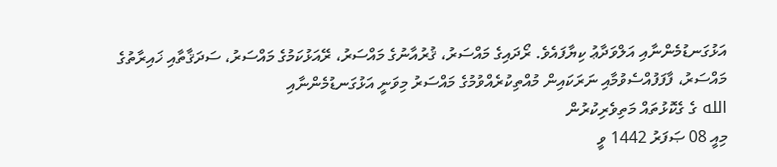އަޅުގަނޑުމެންނާއި އަލްވަދާޢު ކިޔާފައެވެ. ރޯދައިގެ މައްސަރު، ޤުރުއާނުގެ މައްސަރު، ރޭއަޅުކަމުގެ މައްސަރު، ސަދަޤާތާއި ޚައިރާތުގެ މައްސަރު، ފާފަފުއްސެވުމާއި ނަރަކައިން މުއްތިކުރެއްވުމުގެ މައްސަރު މިވަނީ އަޅުގަނޑުމެންނާއި
الله ގެ ގެކޮޅުތައް މަތިވެރިކުރުން
މިއީ 08 ޞަފަރު 1442 ވީ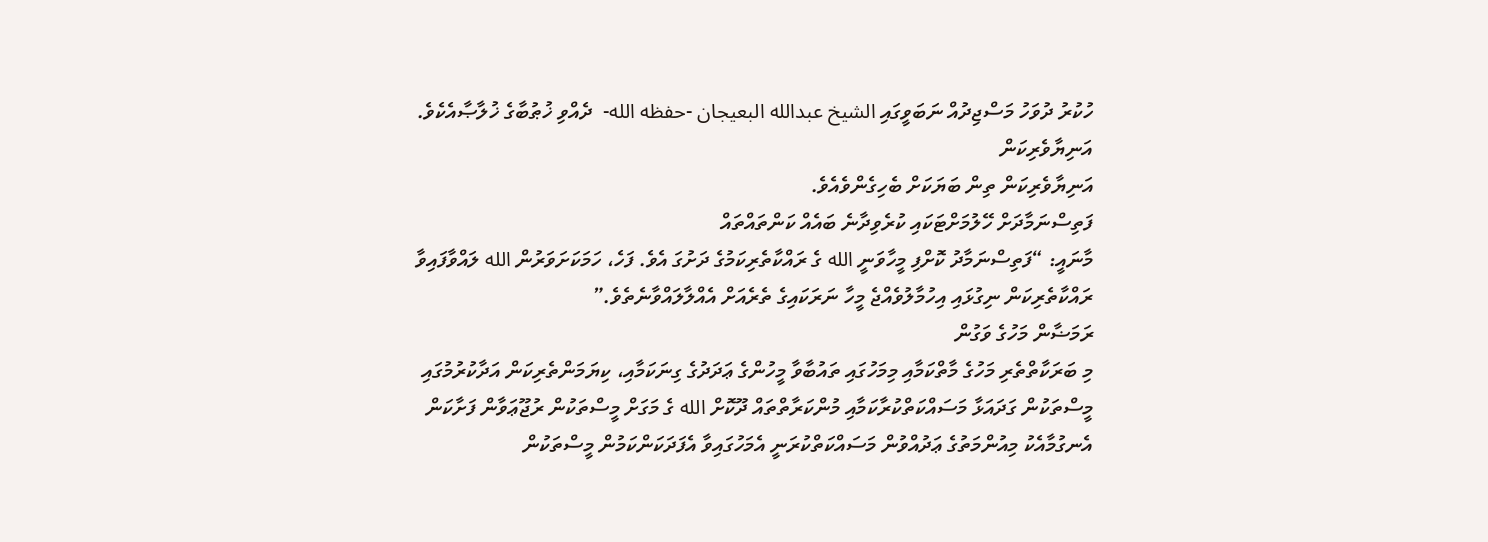ހުކުރު ދުވަހު މަސްޖިދުއް ނަބަވީގައި الشيخ عبدالله البعيجان -حفظه الله-  ދެއްވި ޚުޠުބާގެ ޚުލާޞާއެކެވެ.
އަނިޔާވެރިކަން
އަނިޔާވެރިކަން ތިން ބަޔަކަށް ބެހިގެންވެއެވެ.
ފަތިސްނަމާދަށް ހޭލުމަށްޓަކައި ކުރެވިދާނެ ބައެއް ކަންތައްތައް
މާނައީ: “ފަތިސްނަމާދު ކޮށްފި މީހާވަނީ الله ގެ ރައްކާތެރިކަމުގެ ދަށުގަ އެވެ. ފަހެ، ހަމަކަށަވަރުން الله ލައްވާފައިވާ ރައްކާތެރިކަން ނިގުޅައި އިހުމާލުވެއްޖެ މީހާ ނަރަކައިގެ ތެރެއަށް އެއްލާލައްވާނެތެވެ.”
ރަމަޟާން މަހުގެ ވަގުން
މި ބަރަކާތްތެރި މަހުގެ މާތްކަމާއި މިމަހުގައި ތައުބާވާ މީހުންގެ ޢަދަދުގެ ގިނަކަމާއި، ކިޔަމަންތެރިކަން އަދާކުރުމުގައި މީސްތަކުން ގަދައަޅާ މަސައްކަތްކުރާކަމާއި މުންކަރާތްތައް ދޫކޮށް الله ގެ މަގަށް މީސްތަކުން ރުޖޫޢަވާން ފަށާކަން އެނގުމާއެކު މިއުންމަތުގެ ޢަދުއްވުން މަސައްކަތްކުރަނީ އެމަހުގައިވާ އެފަދަކަންކަމުން މީސްތަކުން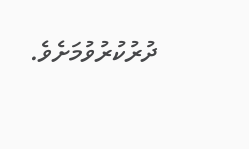ދުރުކުރުވުމަށެވެ.